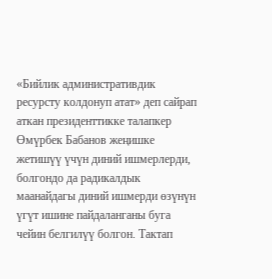«Бийлик административдик ресурсту колдонуп атат» деп сайрап аткан президенттикке талапкер Өмүрбек Бабанов жеңишке жетишүү үчүн диний ишмерлерди, болгондо да радикалдык маанайдагы диний ишмерди өзүнүн үгүт ишине пайдаланганы буга чейин белгилүү болгон. Тактап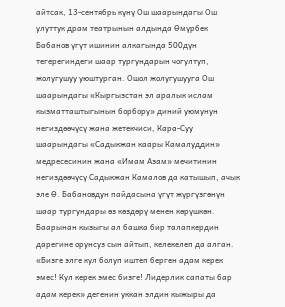айтсак, 13-сентябрь күнү Ош шаарындагы Ош улуттук драм театрынын алдында Өмүрбек Бабанов үгүт ишинин алкагында 500дүн тегерегиндеги шаар тургундарын чогултуп, жолугушуу уюштурган. Ошол жолугушууга Ош шаарындагы «Кыргызстан эл аралык ислам кызматташтыгынын борбору» диний уюмунун негиздөөчүсү жана жетекчиси, Кара-Суу шаарындагы «Садыкжан каары Камалуддин» медресесинин жана «Имам Азам» мечитинин негиздөөчүсү Садыкжан Камалов да катышып, ачык эле Ө. Бабановдун пайдасына үгүт жүргүзгөнүн шаар тургундары өз көздөрү менен көрүшкөн.
Баарынан кызыгы ал башка бир талапкердин дарегине орунсуз сын айтып, келекелеп да алган. «Бизге элге кул болуп иштеп берген адам керек эмес! Кул керек эмес бизге! Лидерлик сапаты бар адам керек» дегенин уккан элдин кыжыры да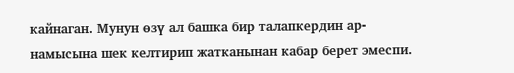кайнаган. Мунун өзү ал башка бир талапкердин ар-намысына шек келтирип жатканынан кабар берет эмеспи.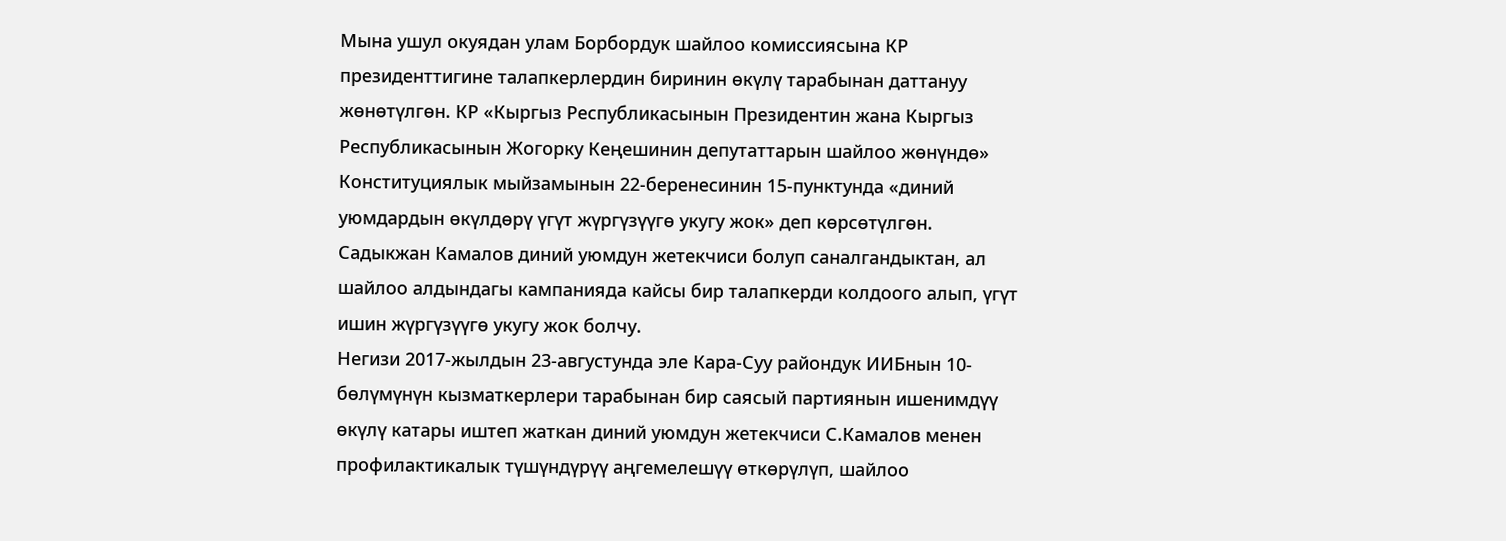Мына ушул окуядан улам Борбордук шайлоо комиссиясына КР президенттигине талапкерлердин биринин өкүлү тарабынан даттануу жөнөтүлгөн. КР «Кыргыз Республикасынын Президентин жана Кыргыз Республикасынын Жогорку Кеңешинин депутаттарын шайлоо жөнүндө» Конституциялык мыйзамынын 22-беренесинин 15-пунктунда «диний уюмдардын өкүлдөрү үгүт жүргүзүүгө укугу жок» деп көрсөтүлгөн. Садыкжан Камалов диний уюмдун жетекчиси болуп саналгандыктан, ал шайлоо алдындагы кампанияда кайсы бир талапкерди колдоого алып, үгүт ишин жүргүзүүгө укугу жок болчу.
Негизи 2017-жылдын 23-августунда эле Кара-Суу райондук ИИБнын 10-бөлүмүнүн кызматкерлери тарабынан бир саясый партиянын ишенимдүү өкүлү катары иштеп жаткан диний уюмдун жетекчиси С.Камалов менен профилактикалык түшүндүрүү аңгемелешүү өткөрүлүп, шайлоо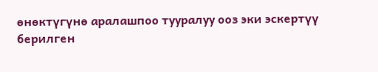өнөктүгүнө аралашпоо тууралуу ооз эки эскертүү берилген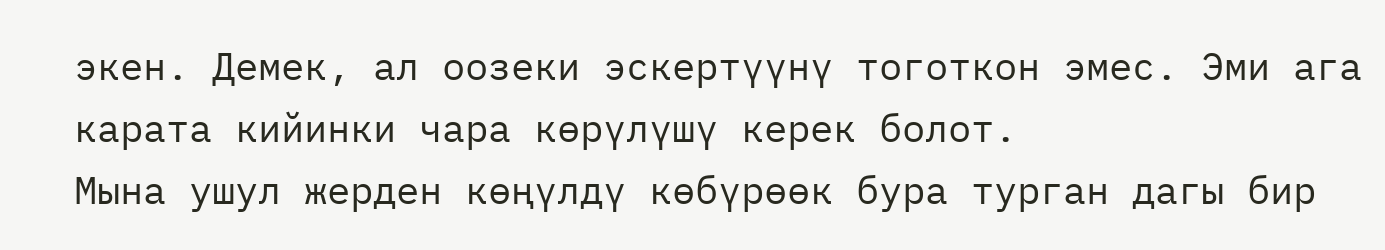экен. Демек, ал оозеки эскертүүнү тоготкон эмес. Эми ага карата кийинки чара көрүлүшү керек болот.
Мына ушул жерден көңүлдү көбүрөөк бура турган дагы бир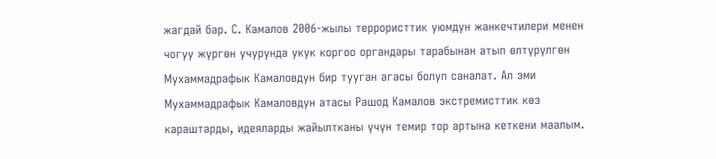жагдай бар. С. Камалов 2006-жылы террористтик уюмдун жанкечтилери менен чогуу жүргөн учурунда укук коргоо органдары тарабынан атып өлтүрүлгөн Мухаммадрафык Камаловдун бир тууган агасы болуп саналат. Ал эми Мухаммадрафык Камаловдун атасы Рашод Камалов экстремисттик көз караштарды, идеяларды жайылтканы үчүн темир тор артына кеткени маалым.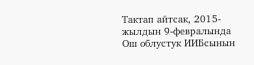Тактап айтсак, 2015-жылдын 9-февралында Ош облустук ИИБсынын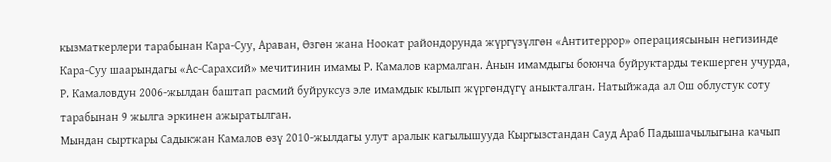кызматкерлери тарабынан Кара-Суу, Араван, Өзгөн жана Ноокат райондорунда жүргүзүлгөн «Антитеррор» операциясынын негизинде Кара-Суу шаарындагы «Ас-Сарахсий» мечитинин имамы Р. Камалов кармалган. Анын имамдыгы боюнча буйруктарды текшерген учурда, Р. Камаловдун 2006-жылдан баштап расмий буйруксуз эле имамдык кылып жүргөндүгү аныкталган. Натыйжада ал Ош облустук соту тарабынан 9 жылга эркинен ажыратылган.
Мындан сырткары Садыкжан Камалов өзү 2010-жылдагы улут аралык кагылышууда Кыргызстандан Сауд Араб Падышачылыгына качып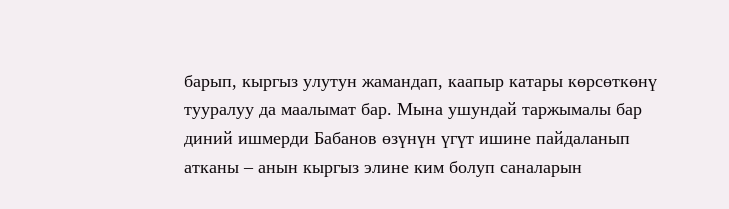барып, кыргыз улутун жамандап, каапыр катары көрсөткөнү тууралуу да маалымат бар. Мына ушундай таржымалы бар диний ишмерди Бабанов өзүнүн үгүт ишине пайдаланып атканы – анын кыргыз элине ким болуп саналарын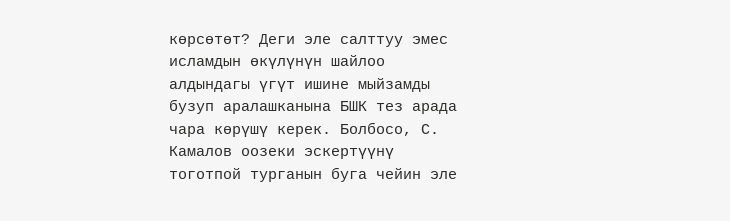көрсөтөт? Деги эле салттуу эмес исламдын өкүлүнүн шайлоо алдындагы үгүт ишине мыйзамды бузуп аралашканына БШК тез арада чара көрүшү керек. Болбосо, С. Камалов оозеки эскертүүнү тоготпой турганын буга чейин эле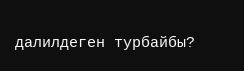далилдеген турбайбы?